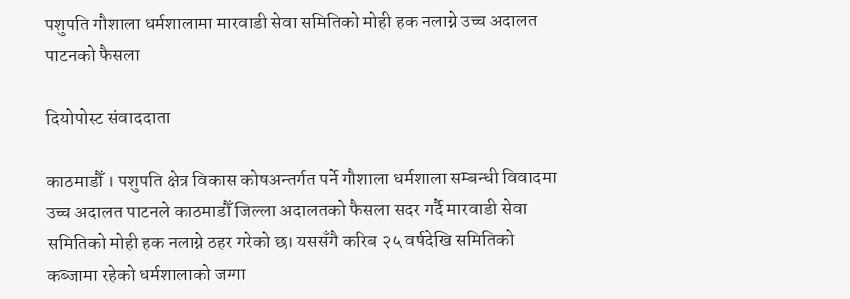पशुपति गौशाला धर्मशालामा मारवाडी सेवा समितिको मोही हक नलाग्ने उच्च अदालत पाटनको फैसला

दियोपोस्ट संवाददाता

काठमाडौँ । पशुपति क्षेत्र विकास कोषअन्तर्गत पर्ने गौशाला धर्मशाला सम्बन्धी विवादमा उच्च अदालत पाटनले काठमाडौँ जिल्ला अदालतको फैसला सदर गर्दै मारवाडी सेवा समितिको मोही हक नलाग्ने ठहर गरेको छ। यससँगै करिब २५ वर्षदेखि समितिको कब्जामा रहेको धर्मशालाको जग्गा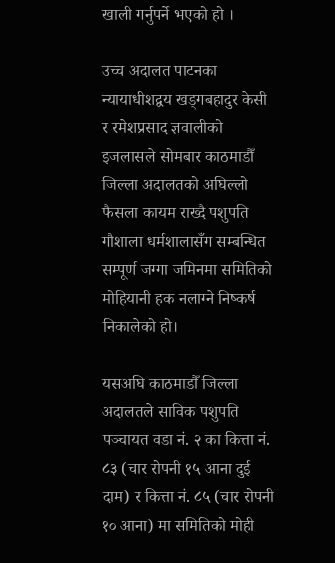खाली गर्नुपर्ने भएको हो ।

उच्च अदालत पाटनका न्यायाधीशद्वय खड्गबहादुर केसी र रमेशप्रसाद ज्ञवालीको इजलासले सोमबार काठमाडौँ जिल्ला अदालतको अघिल्लो फैसला कायम राख्दै पशुपति गौशाला धर्मशालासँग सम्बन्धित सम्पूर्ण जग्गा जमिनमा समितिको मोहियानी हक नलाग्ने निष्कर्ष निकालेको हो।

यसअघि काठमाडौँ जिल्ला अदालतले साविक पशुपति पञ्चायत वडा नं. २ का कित्ता नं. ८३ (चार रोपनी १५ आना दुई दाम) र कित्ता नं. ८५ (चार रोपनी १० आना) मा समितिको मोही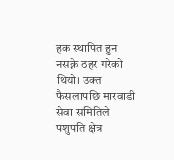हक स्थापित हुन नसक्ने ठहर गरेको थियो। उक्त फैसलापछि मारवाडी सेवा समितिले पशुपति क्षेत्र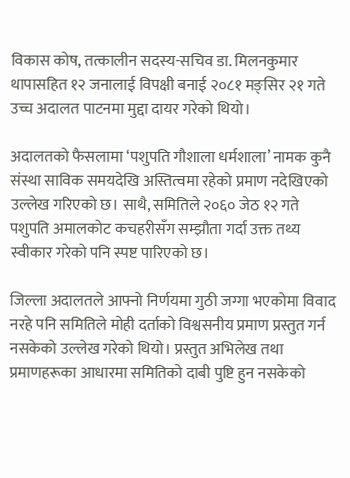विकास कोष, तत्कालीन सदस्य-सचिव डा. मिलनकुमार थापासहित १२ जनालाई विपक्षी बनाई २०८१ मङ्सिर २१ गते उच्च अदालत पाटनमा मुद्दा दायर गरेको थियो।

अदालतको फैसलामा ‘पशुपति गौशाला धर्मशाला’ नामक कुनै संस्था साविक समयदेखि अस्तित्वमा रहेको प्रमाण नदेखिएको उल्लेख गरिएको छ। साथै, समितिले २०६० जेठ १२ गते पशुपति अमालकोट कचहरीसँग सम्झौता गर्दा उक्त तथ्य स्वीकार गरेको पनि स्पष्ट पारिएको छ।

जिल्ला अदालतले आफ्नो निर्णयमा गुठी जग्गा भएकोमा विवाद नरहे पनि समितिले मोही दर्ताको विश्वसनीय प्रमाण प्रस्तुत गर्न नसकेको उल्लेख गरेको थियो। प्रस्तुत अभिलेख तथा प्रमाणहरूका आधारमा समितिको दाबी पुष्टि हुन नसकेको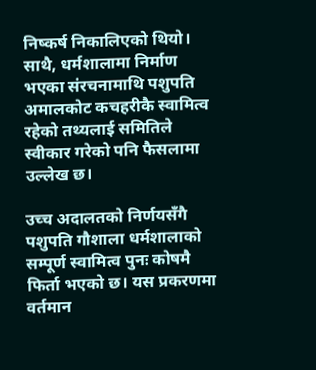निष्कर्ष निकालिएको थियो। साथै, धर्मशालामा निर्माण भएका संरचनामाथि पशुपति अमालकोट कचहरीकै स्वामित्व रहेको तथ्यलाई समितिले स्वीकार गरेको पनि फैसलामा उल्लेख छ।

उच्च अदालतको निर्णयसँगै पशुपति गौशाला धर्मशालाको सम्पूर्ण स्वामित्व पुनः कोषमै फिर्ता भएको छ। यस प्रकरणमा वर्तमान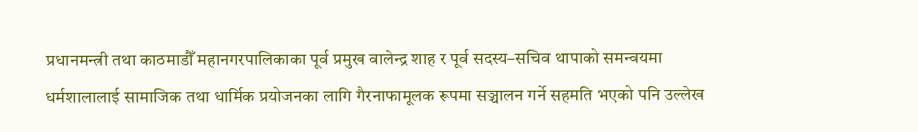प्रधानमन्त्री तथा काठमाडौँ महानगरपालिकाका पूर्व प्रमुख वालेन्द्र शाह र पूर्व सदस्य–सचिव थापाको समन्वयमा धर्मशालालाई सामाजिक तथा धार्मिक प्रयोजनका लागि गैरनाफामूलक रूपमा सञ्चालन गर्ने सहमति भएको पनि उल्लेख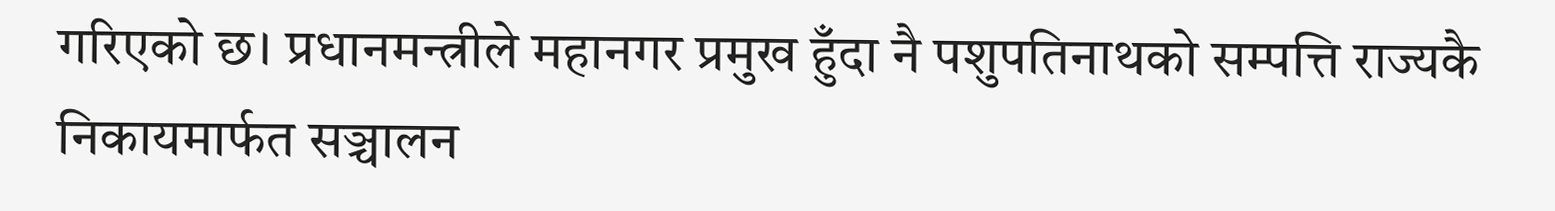गरिएको छ। प्रधानमन्त्रीले महानगर प्रमुख हुँदा नै पशुपतिनाथको सम्पत्ति राज्यकै निकायमार्फत सञ्चालन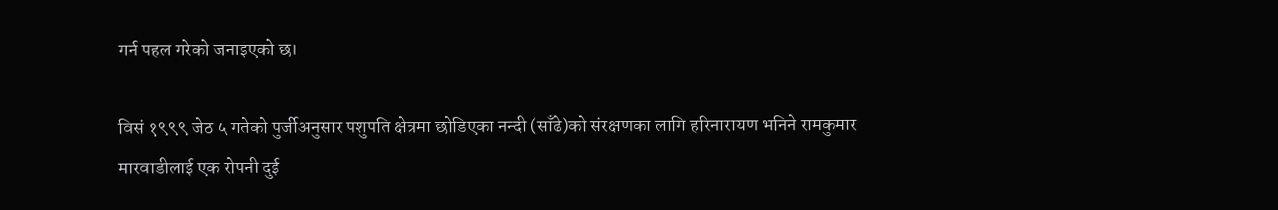गर्न पहल गरेको जनाइएको छ।

विसं १९९९ जेठ ५ गतेको पुर्जीअनुसार पशुपति क्षेत्रमा छोडिएका नन्दी (साँढे)को संरक्षणका लागि हरिनारायण भनिने रामकुमार मारवाडीलाई एक रोपनी दुई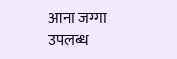आना जग्गा उपलब्ध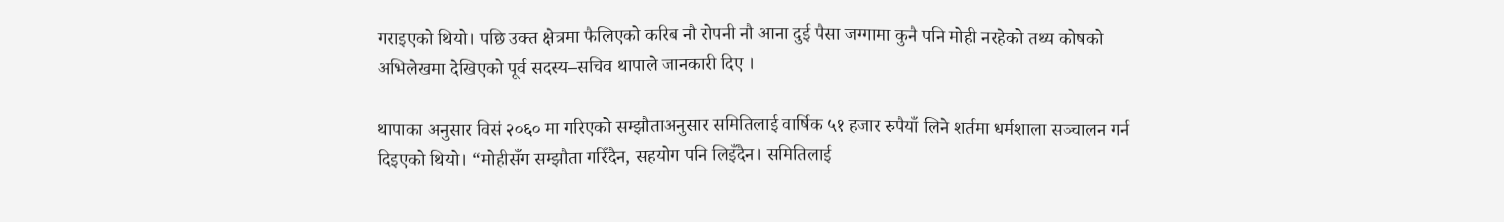गराइएको थियो। पछि उक्त क्षेत्रमा फैलिएको करिब नौ रोपनी नौ आना दुई पैसा जग्गामा कुनै पनि मोही नरहेको तथ्य कोषको अभिलेखमा देखिएको पूर्व सदस्य–सचिव थापाले जानकारी दिए ।

थापाका अनुसार विसं २०६० मा गरिएको सम्झौताअनुसार समितिलाई वार्षिक ५१ हजार रुपैयाँ लिने शर्तमा धर्मशाला सञ्चालन गर्न दिइएको थियो। “मोहीसँग सम्झौता गरिँदैन, सहयोग पनि लिइँदैन। समितिलाई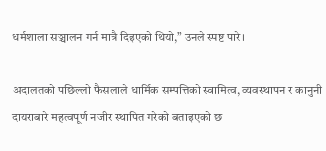धर्मशाला सञ्चालन गर्न मात्रै दिइएको थियो,” उनले स्पष्ट पारे।

अदालतको पछिल्लो फैसलाले धार्मिक सम्पत्तिको स्वामित्व, व्यवस्थापन र कानुनी दायराबारे महत्वपूर्ण नजीर स्थापित गरेको बताइएको छ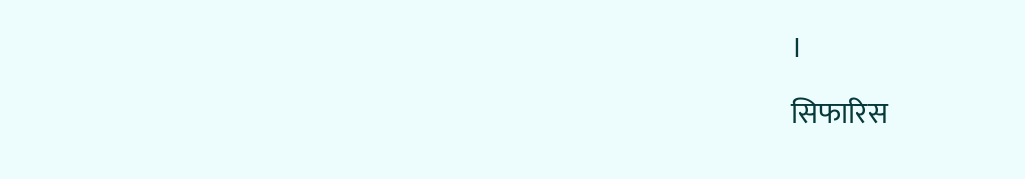।

सिफारिस